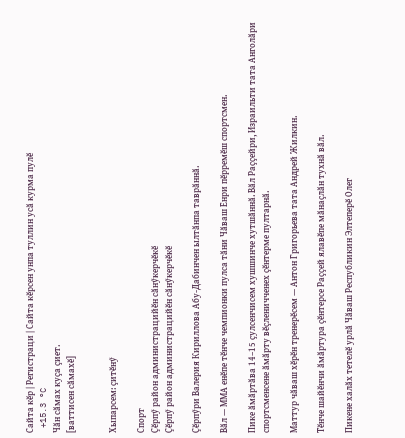Сайта кӗр | Регистраци | Сайта кӗрсен унпа туллин усӑ курма пулӗ
 +15.3 °C
Чӑн сӑмах куҫа ҫиет.
[ваттисен сӑмахӗ]


Хыпарсем: ҫитӗнӳ

Спорт
Ҫӗрпӳ район администрацийӗн сӑнӳкерчӗкӗ
Ҫӗрпӳ район администрацийӗн сӑнӳкерчӗкӗ

Ҫӗрпӳри Валерия Кириллова Абу-Дабинчен ылтӑнпа таврӑннӑ.

Вӑл — ММА енӗпе тӗнче чемпионки пулса тӑни Чӑваш Енри пӗрремӗш спортсмен.

Пике ӑмӑртӑва 14–15 ҫулсенчисем хушшинче хутшӑннӑ. Вӑл Раҫҫейри, Израильти тата Анголӑри спортсменсене ӑмӑрту вӗҫленичченех ҫӗнтерме пултарнӑ.

Маттур чӑваш хӗрӗн тренерӗсем — Антон Григорьева тата Андрей Жилкин.

Тӗнче шайӗнчи ӑмӑртура ҫӗнтерсе Раҫҫей ялавӗпе мӑнаҫлӑн тухнӑ вӑл.

Пикене халӑх тетелӗ урлӑ Чӑваш Республикин Элтеперӗ Олег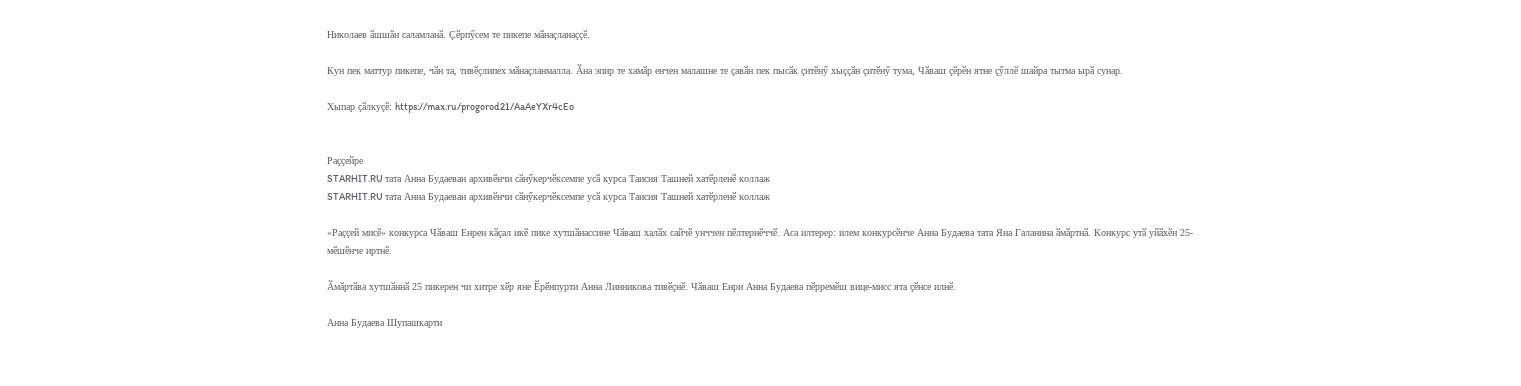Николаев ӑшшӑн саламланӑ. Ҫӗрпӳсем те пикепе мӑнаҫланаҫҫӗ.

Кун пек маттур пикепе, чӑн та, тивӗҫлипех мӑнаҫланмалла. Ӑна эпир те хамӑр енчен малашне те ҫавӑн пек пысӑк ҫитӗнӳ хыҫҫӑн ҫитӗнӳ тума, Чӑваш ҫӗрӗн ятне ҫӳллӗ шайра тытма ырӑ сунар.

Хыпар ҫӑлкуҫӗ: https://max.ru/progorod21/AaAeYXr4cEo


Раҫҫейре
STARHIT.RU тата Анна Будаеван архивӗнчи сӑнӳкерчӗксемпе усӑ курса Таисия Ташней хатӗрленӗ коллаж
STARHIT.RU тата Анна Будаеван архивӗнчи сӑнӳкерчӗксемпе усӑ курса Таисия Ташней хатӗрленӗ коллаж

«Раҫҫей мисӗ» конкурса Чӑваш Енрен кӑҫал икӗ пике хутшӑнассине Чӑваш халӑх сайчӗ унччен пӗлтернӗччӗ. Аса илтерер: илем конкурсӗнче Анна Будаева тата Яна Галанина ӑмӑртнӑ. Конкурс утӑ уйӑхӗн 25-мӗшӗнче иртнӗ.

Ӑмӑртӑва хутшӑннӑ 25 пикерен чи хитре хӗр яне Ӗрӗнпурти Анна Линникова тивӗҫнӗ. Чӑваш Енри Анна Будаева пӗрремӗш вице-мисс ята ҫӗнсе илнӗ.

Анна Будаева Шупашкарти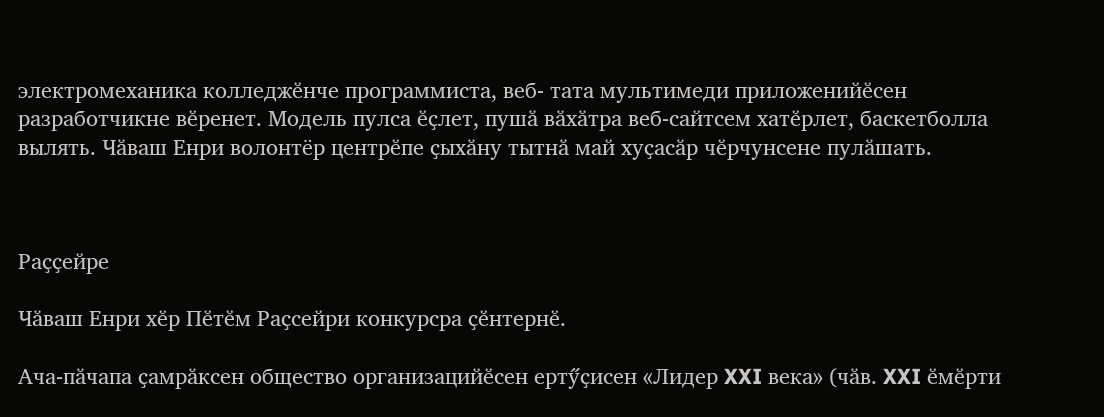электромеханика колледжӗнче программиста, веб- тата мультимеди приложенийӗсен разработчикне вӗренет. Модель пулса ӗҫлет, пушӑ вӑхӑтра веб-сайтсем хатӗрлет, баскетболла вылять. Чӑваш Енри волонтёр центрӗпе ҫыхӑну тытнӑ май хуҫасӑр чӗрчунсене пулӑшать.



Раҫҫейре

Чӑваш Енри хӗр Пӗтӗм Раҫсейри конкурсра ҫӗнтернӗ.

Ача-пӑчапа ҫамрӑксен общество организацийӗсен ертӳҫисен «Лидер XXI века» (чӑв. XXI ӗмӗрти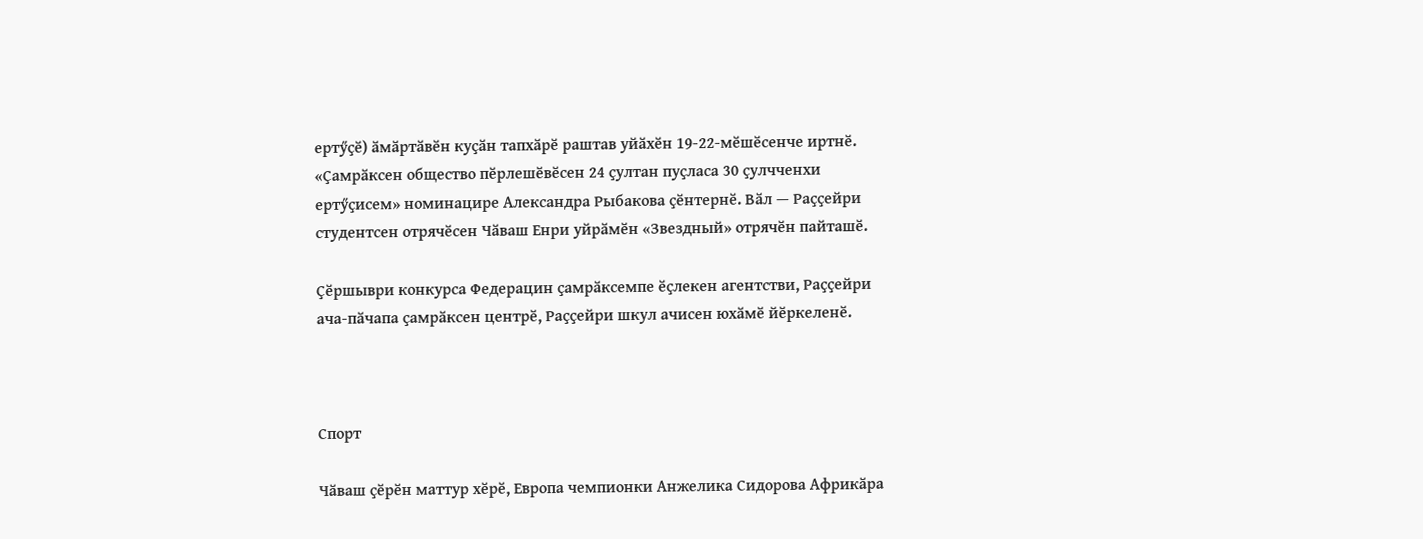ертӳҫӗ) ӑмӑртӑвӗн куҫӑн тапхӑрӗ раштав уйӑхӗн 19-22-мӗшӗсенче иртнӗ. «Ҫамрӑксен общество пӗрлешӗвӗсен 24 ҫултан пуҫласа 30 ҫулчченхи ертӳҫисем» номинацире Александра Рыбакова ҫӗнтернӗ. Вӑл — Раҫҫейри студентсен отрячӗсен Чӑваш Енри уйрӑмӗн «Звездный» отрячӗн пайташӗ.

Ҫӗршыври конкурса Федерацин ҫамрӑксемпе ӗҫлекен агентстви, Раҫҫейри ача-пӑчапа ҫамрӑксен центрӗ, Раҫҫейри шкул ачисен юхӑмӗ йӗркеленӗ.



Спорт

Чӑваш ҫӗрӗн маттур хӗрӗ, Европа чемпионки Анжелика Сидорова Африкӑра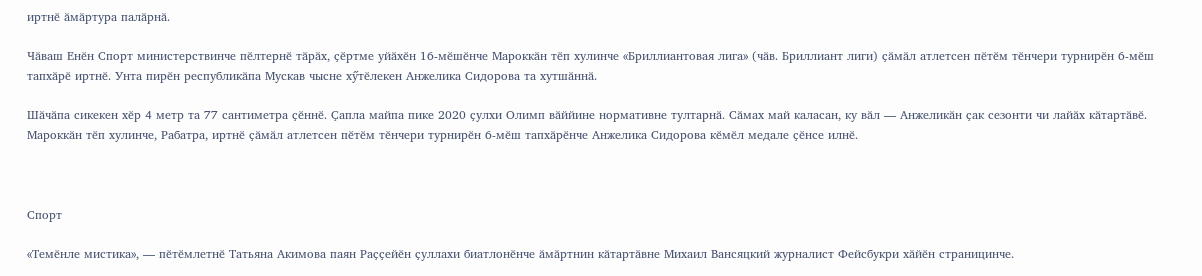иртнӗ ӑмӑртура палӑрнӑ.

Чӑваш Енӗн Спорт министерствинче пӗлтернӗ тӑрӑх, ҫӗртме уйӑхӗн 16-мӗшӗнче Мароккӑн тӗп хулинче «Бриллиантовая лига» (чӑв. Бриллиант лиги) ҫӑмӑл атлетсен пӗтӗм тӗнчери турнирӗн 6-мӗш тапхӑрӗ иртнӗ. Унта пирӗн республикӑпа Мускав чысне хӳтӗлекен Анжелика Сидорова та хутшӑннӑ.

Шӑчӑпа сикекен хӗр 4 метр та 77 сантиметра ҫӗннӗ. Ҫапла майпа пике 2020 ҫулхи Олимп вӑййине нормативне тултарнӑ. Сӑмах май каласан, ку вӑл — Анжеликӑн ҫак сезонти чи лайӑх кӑтартӑвӗ. Мароккӑн тӗп хулинче, Рабатра, иртнӗ ҫӑмӑл атлетсен пӗтӗм тӗнчери турнирӗн 6-мӗш тапхӑрӗнче Анжелика Сидорова кӗмӗл медале ҫӗнсе илнӗ.



Спорт

«Темӗнле мистика», — пӗтӗмлетнӗ Татьяна Акимова паян Раҫҫейӗн ҫуллахи биатлонӗнче ӑмӑртнин кӑтартӑвне Михаил Вансяцкий журналист Фейсбукри хӑйӗн страницинче.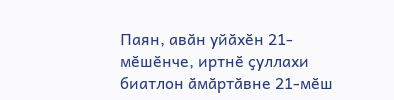Паян, авӑн уйӑхӗн 21-мӗшӗнче, иртнӗ ҫуллахи биатлон ӑмӑртӑвне 21-мӗш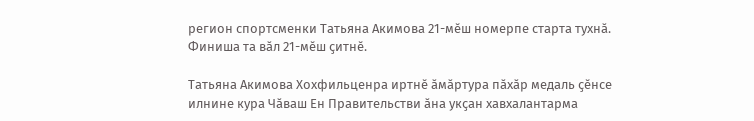регион спортсменки Татьяна Акимова 21-мӗш номерпе старта тухнӑ. Финиша та вӑл 21-мӗш ҫитнӗ.

Татьяна Акимова Хохфильценра иртнӗ ӑмӑртура пӑхӑр медаль ҫӗнсе илнине кура Чӑваш Ен Правительстви ӑна укҫан хавхалантарма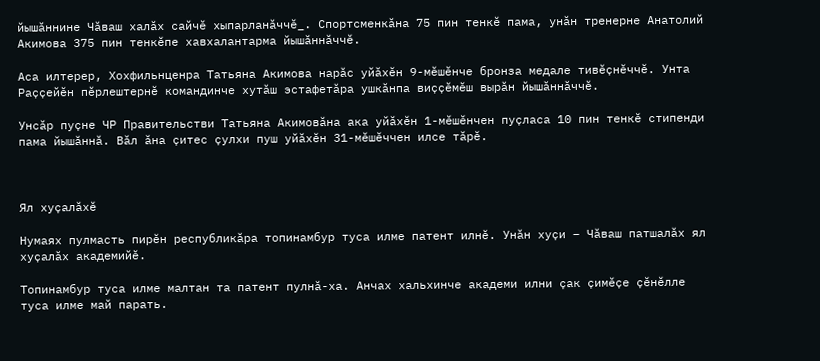йышӑннине Чӑваш халӑх сайчӗ хыпарланӑччӗ_. Спортсменкӑна 75 пин тенкӗ пама, унӑн тренерне Анатолий Акимова 375 пин тенкӗпе хавхалантарма йышӑннӑччӗ.

Аса илтерер, Хохфильнценра Татьяна Акимова нарӑс уйӑхӗн 9-мӗшӗнче бронза медале тивӗҫнӗччӗ. Унта Раҫҫейӗн пӗрлештернӗ командинче хутӑш эстафетӑра ушкӑнпа виҫҫӗмӗш вырӑн йышӑннӑччӗ.

Унсӑр пуҫне ЧР Правительстви Татьяна Акимовӑна ака уйӑхӗн 1-мӗшӗнчен пуҫласа 10 пин тенкӗ стипенди пама йышӑннӑ. Вӑл ӑна ҫитес ҫулхи пуш уйӑхӗн 31-мӗшӗччен илсе тӑрӗ.



Ял хуҫалӑхӗ

Нумаях пулмасть пирӗн республикӑра топинамбур туса илме патент илнӗ. Унӑн хуҫи – Чӑваш патшалӑх ял хуҫалӑх академийӗ.

Топинамбур туса илме малтан та патент пулнӑ-ха. Анчах хальхинче академи илни ҫак ҫимӗҫе ҫӗнӗлле туса илме май парать.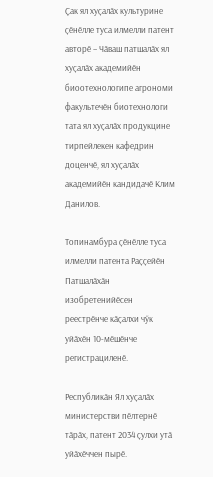Ҫак ял хуҫалӑх культурине ҫӗнӗлле туса илмелли патент авторӗ – Чӑваш патшалӑх ял хуҫалӑх академийӗн биоотехнологипе агрономи факультечӗн биотехнологи тата ял хуҫалӑх продукцине тирпейлекен кафедрин доценчӗ, ял хуҫалӑх академийӗн кандидачӗ Клим Данилов.

Топинамбура ҫӗнӗлле туса илмелли патента Раҫҫейӗн Патшалӑхӑн изобретенийӗсен реестрӗнче кӑҫалхи чӳк уйӑхӗн 10-мӗшӗнче регистрациленӗ.

Республикӑн Ял хуҫалӑх министерстви пӗлтернӗ тӑрӑх, патент 2034 ҫулхи утӑ уйӑхӗччен пырӗ.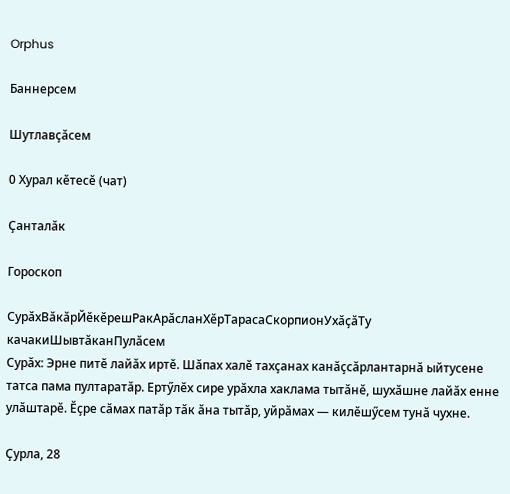Orphus

Баннерсем

Шутлавҫӑсем

0 Хурал кӗтесӗ (чат)

Ҫанталӑк

Гороскоп

СурӑхВӑкӑрЙӗкӗрешРакАрӑсланХӗрТарасаСкорпионУхӑҫӑТу качакиШывтӑканПулӑсем
Сурӑх: Эрне питӗ лайӑх иртӗ. Шӑпах халӗ тахҫанах канӑҫсӑрлантарнӑ ыйтусене татса пама пултаратӑр. Ертӳлӗх сире урӑхла хаклама тытӑнӗ, шухӑшне лайӑх енне улӑштарӗ. Ӗҫре сӑмах патӑр тӑк ӑна тытӑр, уйрӑмах — килӗшӳсем тунӑ чухне.

Ҫурла, 28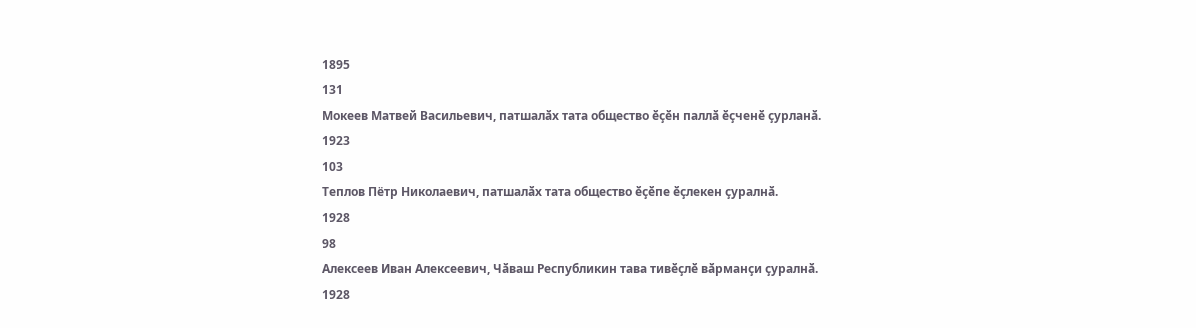1895
131
Мокеев Матвей Васильевич, патшалӑх тата общество ӗҫӗн паллӑ ӗҫченӗ ҫурланӑ.
1923
103
Теплов Пётр Николаевич, патшалӑх тата общество ӗҫӗпе ӗҫлекен ҫуралнӑ.
1928
98
Алексеев Иван Алексеевич, Чӑваш Республикин тава тивӗҫлӗ вӑрманҫи ҫуралнӑ.
1928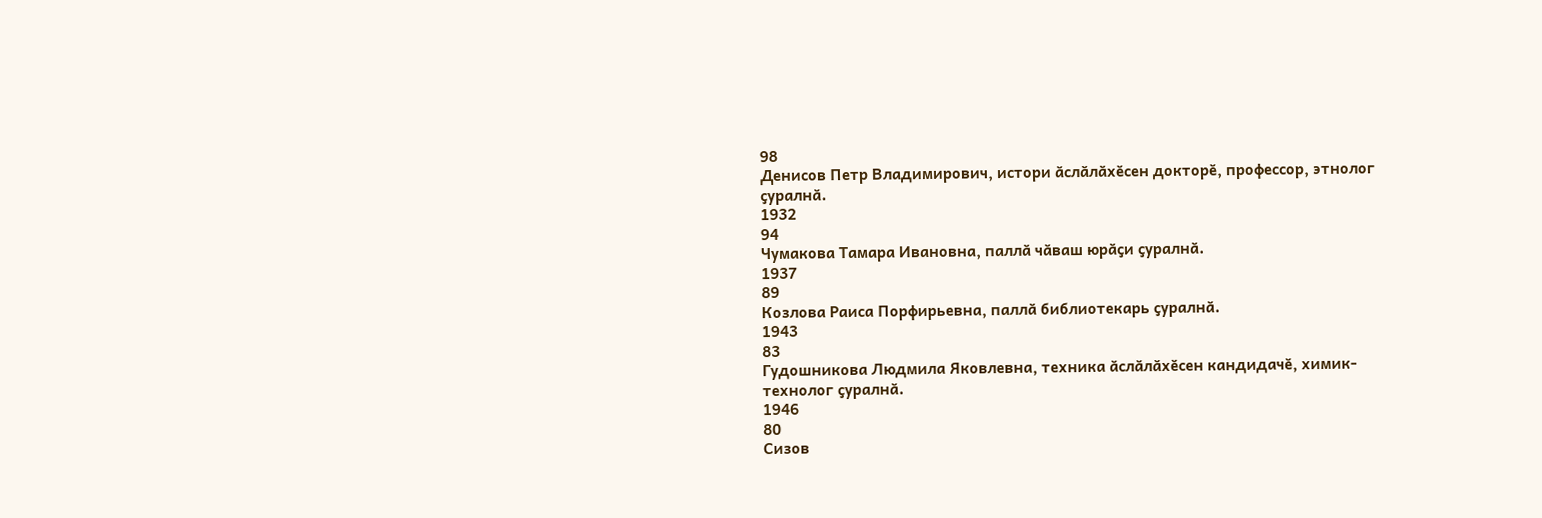98
Денисов Петр Владимирович, истори ӑслӑлӑхӗсен докторӗ, профессор, этнолог ҫуралнӑ.
1932
94
Чумакова Тамара Ивановна, паллӑ чӑваш юрӑҫи ҫуралнӑ.
1937
89
Козлова Раиса Порфирьевна, паллӑ библиотекарь ҫуралнӑ.
1943
83
Гудошникова Людмила Яковлевна, техника ӑслӑлӑхӗсен кандидачӗ, химик-технолог ҫуралнӑ.
1946
80
Сизов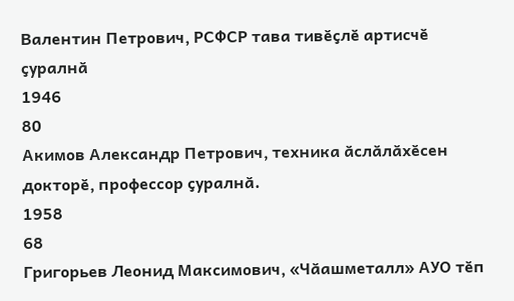Валентин Петрович, РСФСР тава тивӗҫлӗ артисчӗ ҫуралнӑ
1946
80
Акимов Александр Петрович, техника ӑслӑлӑхӗсен докторӗ, профессор ҫуралнӑ.
1958
68
Григорьев Леонид Максимович, «Чӑашметалл» АУО тӗп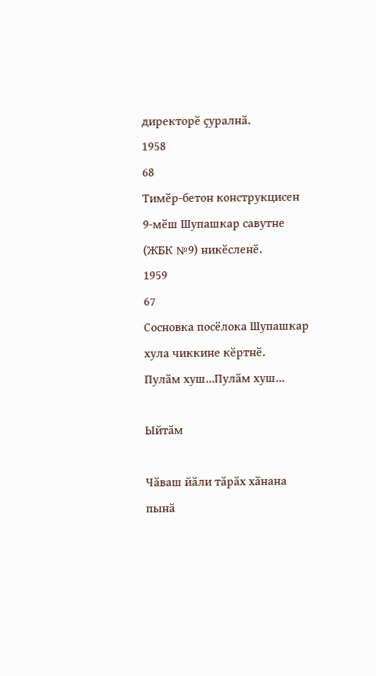директорӗ ҫуралнӑ.
1958
68
Тимӗр-бетон конструкцисен 9-мӗш Шупашкар савутне (ЖБК №9) никӗсленӗ.
1959
67
Сосновка посёлока Шупашкар хула чиккине кӗртнӗ.
Пулӑм хуш...Пулӑм хуш...

Ыйтӑм

Чӑваш йӑли тӑрӑх хӑнана пынӑ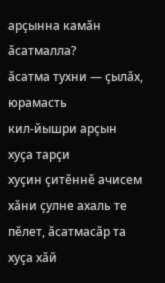арҫынна камӑн ӑсатмалла?
ӑсатма тухни — ҫылӑх, юрамасть
кил-йышри арҫын
хуҫа тарҫи
хуҫин ҫитӗннӗ ачисем
хӑни ҫулне ахаль те пӗлет, ӑсатмасӑр та
хуҫа хӑй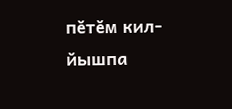пӗтӗм кил-йышпа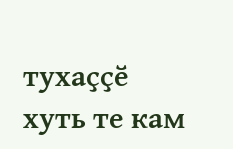тухаҫҫӗ
хуть те кам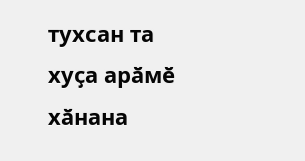тухсан та
хуҫа арӑмӗ
хӑнана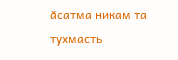ӑсатма никам та тухмасть